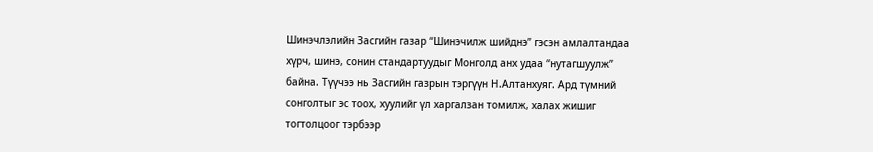Шинэчлэлийн Засгийн газар “Шинэчилж шийднэ” гэсэн амлалтандаа хүрч, шинэ, сонин стандартуудыг Монголд анх удаа “нутагшуулж” байна. Түүчээ нь Засгийн газрын тэргүүн Н.Алтанхуяг. Ард түмний сонголтыг эс тоох, хуулийг үл харгалзан томилж, халах жишиг тогтолцоог тэрбээр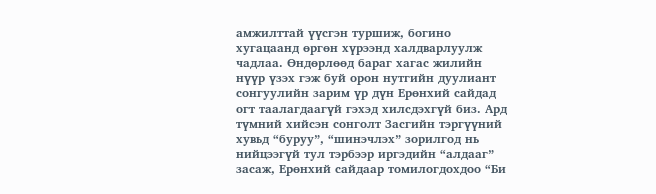амжилттай үүсгэн туршиж, богино хугацаанд өргөн хүрээнд халдварлуулж чадлаа. Өндөрлөөд бараг хагас жилийн нүүр үзэх гэж буй орон нутгийн дуулиант сонгуулийн зарим үр дүн Ерөнхий сайдад огт таалагдаагүй гэхэд хилсдэхгүй биз. Ард түмний хийсэн сонголт Засгийн тэргүүний хувьд “буруу”, “шинэчлэх” зорилгод нь нийцээгүй тул тэрбээр иргэдийн “алдааг” засаж, Ерөнхий сайдаар томилогдохдоо “Би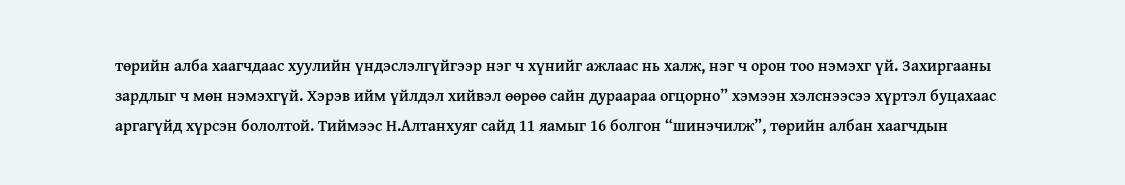төрийн алба хаагчдаас хуулийн үндэслэлгүйгээр нэг ч хүнийг ажлаас нь халж, нэг ч орон тоо нэмэхг үй. Захиргааны зардлыг ч мөн нэмэхгүй. Хэрэв ийм үйлдэл хийвэл өөрөө сайн дураараа огцорно” хэмээн хэлснээсээ хүртэл буцахаас аргагүйд хүрсэн бололтой. Тиймээс Н.Алтанхуяг сайд 11 яамыг 16 болгон “шинэчилж”, төрийн албан хаагчдын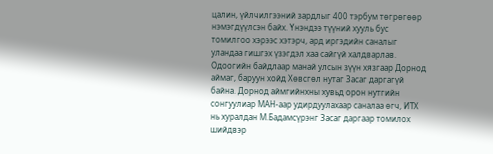цалин, үйлчилгээний зардлыг 400 тэрбум төгрөгөөр нэмэгдүүлсэн байх. Үнэндээ түүний хууль бус томилгоо хэрээс хэтэрч, ард иргэдийн саналыг уландаа гишгэх үзэгдэл хаа сайгүй халдварлав.
Одоогийн байдлаар манай улсын зүүн хязгаар Дорнод аймаг, баруун хойд Хөвсгөл нутаг Засаг даргагүй байна. Дорнод аймгийнхны хувьд орон нутгийн сонгуулиар МАН-аар удирдуулахаар саналаа өгч, ИТХ нь хуралдан М.Бадамсүрэнг Засаг даргаар томилох шийдвэр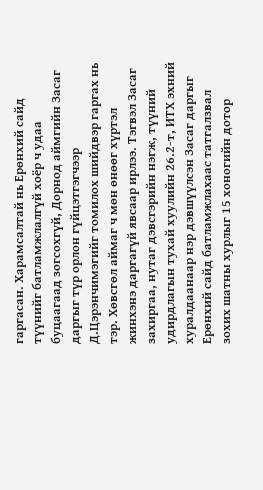гаргасан. Харамсалтай нь Ерөнхий сайд түүнийг батламжлалгүй хоёр ч удаа буцаагаад зогсохгүй, Дорнод аймгийн Засаг даргыг түр орлон гүйцэтгэгчээр Д.Цэрэнчимэгийг томилох шийдвэр гаргах нь тэр. Хөвсгөл аймаг ч мөн өнөөг хүртэл жинхэнэ даргагүй явсаар ирлээ. Тэгвэл Засаг захиргаа, нутаг дэвсгэрийн нэгж, түүний удирдлагын тухай хуулийн 26.2-т, ИТХ эхний хуралдаанаар нэр дэвшүүлсэн Засаг даргыг Ерөнхий сайд батламжлахаас татгалзвал зохих шатны хурлыг 15 хоногийн дотор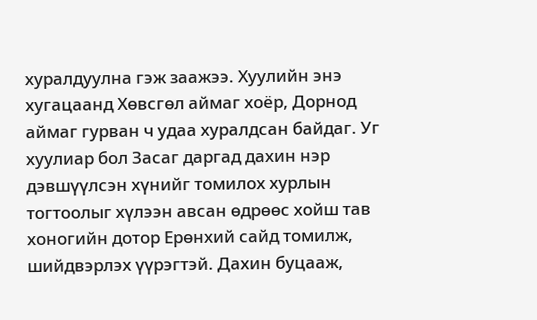хуралдуулна гэж заажээ. Хуулийн энэ хугацаанд Хөвсгөл аймаг хоёр, Дорнод аймаг гурван ч удаа хуралдсан байдаг. Уг хуулиар бол Засаг даргад дахин нэр дэвшүүлсэн хүнийг томилох хурлын тогтоолыг хүлээн авсан өдрөөс хойш тав хоногийн дотор Ерөнхий сайд томилж, шийдвэрлэх үүрэгтэй. Дахин буцааж,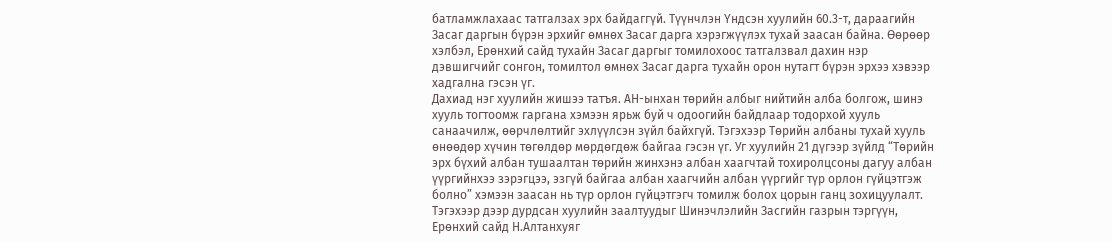батламжлахаас татгалзах эрх байдаггүй. Түүнчлэн Үндсэн хуулийн 60.3-т, дараагийн Засаг даргын бүрэн эрхийг өмнөх Засаг дарга хэрэгжүүлэх тухай заасан байна. Өөрөөр хэлбэл, Ерөнхий сайд тухайн Засаг даргыг томилохоос татгалзвал дахин нэр дэвшигчийг сонгон, томилтол өмнөх Засаг дарга тухайн орон нутагт бүрэн эрхээ хэвээр хадгална гэсэн үг.
Дахиад нэг хуулийн жишээ татъя. АН-ынхан төрийн албыг нийтийн алба болгож, шинэ хууль тогтоомж гаргана хэмээн ярьж буй ч одоогийн байдлаар тодорхой хууль санаачилж, өөрчлөлтийг эхлүүлсэн зүйл байхгүй. Тэгэхээр Төрийн албаны тухай хууль өнөөдөр хүчин төгөлдөр мөрдөгдөж байгаа гэсэн үг. Уг хуулийн 21 дүгээр зүйлд “Төрийн эрх бүхий албан тушаалтан төрийн жинхэнэ албан хаагчтай тохиролцсоны дагуу албан үүргийнхээ зэрэгцээ, эзгүй байгаа албан хаагчийн албан үүргийг түр орлон гүйцэтгэж болно” хэмээн заасан нь түр орлон гүйцэтгэгч томилж болох цорын ганц зохицуулалт. Тэгэхээр дээр дурдсан хуулийн заалтуудыг Шинэчлэлийн Засгийн газрын тэргүүн, Ерөнхий сайд Н.Алтанхуяг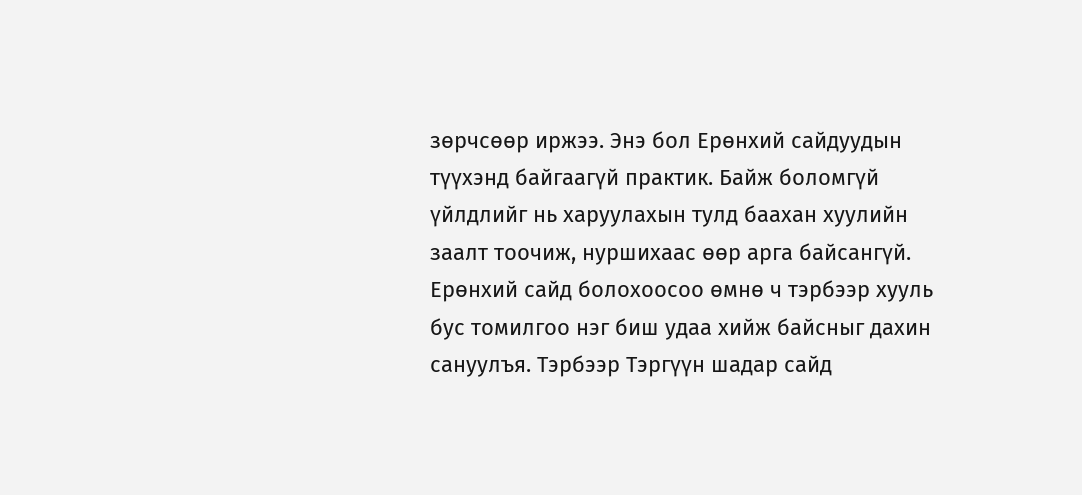зөрчсөөр иржээ. Энэ бол Ерөнхий сайдуудын түүхэнд байгаагүй практик. Байж боломгүй үйлдлийг нь харуулахын тулд баахан хуулийн заалт тоочиж, нуршихаас өөр арга байсангүй.
Ерөнхий сайд болохоосоо өмнө ч тэрбээр хууль бус томилгоо нэг биш удаа хийж байсныг дахин сануулъя. Тэрбээр Тэргүүн шадар сайд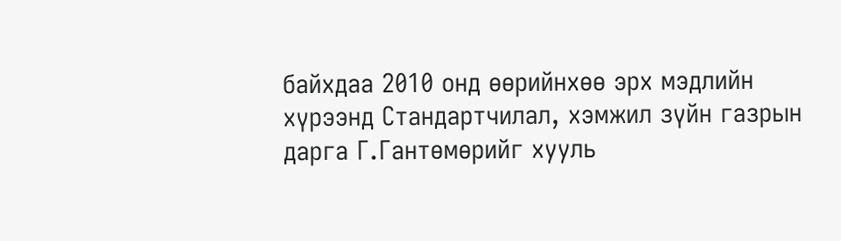байхдаа 2010 онд өөрийнхөө эрх мэдлийн хүрээнд Стандартчилал, хэмжил зүйн газрын дарга Г.Гантөмөрийг хууль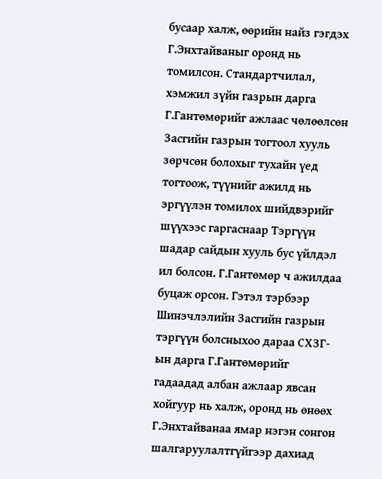бусаар халж, өөрийн найз гэгдэх Г.Энхтайваныг оронд нь томилсон. Стандартчилал, хэмжил зүйн газрын дарга Г.Гантөмөрийг ажлаас чөлөөлсөн Засгийн газрын тогтоол хууль зөрчсөн болохыг тухайн үед тогтоож, түүнийг ажилд нь эргүүлэн томилох шийдвэрийг шүүхээс гаргаснаар Тэргүүн шадар сайдын хууль бус үйлдэл ил болсон. Г.Гантөмөр ч ажилдаа буцаж орсон. Гэтэл тэрбээр Шинэчлэлийн Засгийн газрын тэргүүн болсныхоо дараа СХЗГ-ын дарга Г.Гантөмөрийг гадаадад албан ажлаар явсан хойгуур нь халж, оронд нь өнөөх Г.Энхтайванаа ямар нэгэн сонгон шалгаруулалтгүйгээр дахиад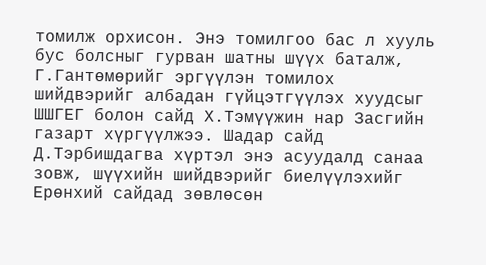томилж орхисон. Энэ томилгоо бас л хууль бус болсныг гурван шатны шүүх баталж, Г.Гантөмөрийг эргүүлэн томилох шийдвэрийг албадан гүйцэтгүүлэх хуудсыг ШШГЕГ болон сайд Х.Тэмүүжин нар Засгийн газарт хүргүүлжээ. Шадар сайд Д.Тэрбишдагва хүртэл энэ асуудалд санаа зовж, шүүхийн шийдвэрийг биелүүлэхийг Ерөнхий сайдад зөвлөсөн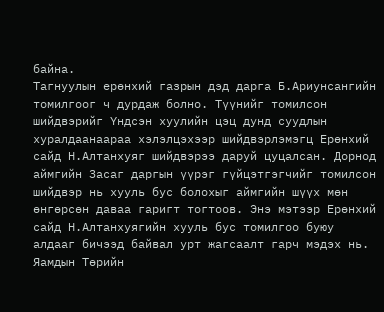байна.
Тагнуулын ерөнхий газрын дэд дарга Б.Ариунсангийн томилгоог ч дурдаж болно. Түүнийг томилсон шийдвэрийг Үндсэн хуулийн цэц дунд суудлын хуралдаанаараа хэлэлцэхээр шийдвэрлэмэгц Ерөнхий сайд Н.Алтанхуяг шийдвэрээ даруй цуцалсан. Дорнод аймгийн Засаг даргын үүрэг гүйцэтгэгчийг томилсон шийдвэр нь хууль бус болохыг аймгийн шүүх мөн өнгөрсөн даваа гаригт тогтоов. Энэ мэтээр Ерөнхий сайд Н.Алтанхуягийн хууль бус томилгоо буюу алдааг бичээд байвал урт жагсаалт гарч мэдэх нь. Яамдын Төрийн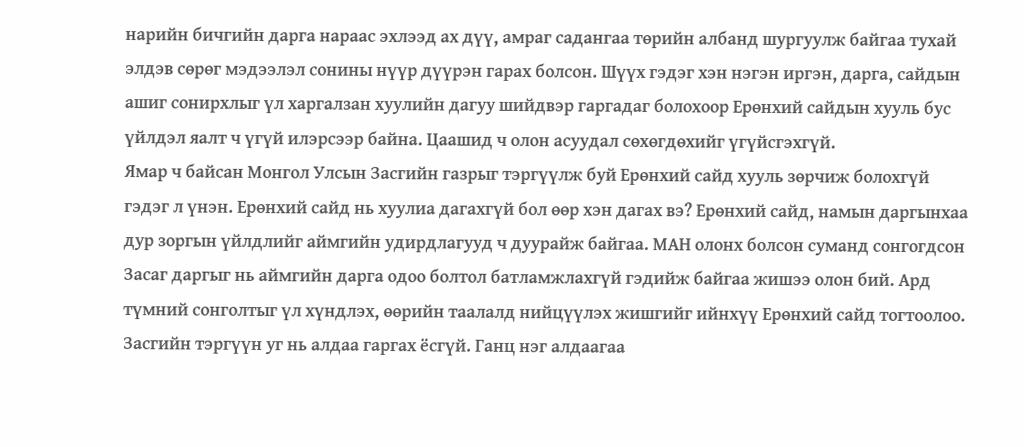нарийн бичгийн дарга нараас эхлээд ах дүү, амраг садангаа төрийн албанд шургуулж байгаа тухай элдэв сөрөг мэдээлэл сонины нүүр дүүрэн гарах болсон. Шүүх гэдэг хэн нэгэн иргэн, дарга, сайдын ашиг сонирхлыг үл харгалзан хуулийн дагуу шийдвэр гаргадаг болохоор Ерөнхий сайдын хууль бус үйлдэл яалт ч үгүй илэрсээр байна. Цаашид ч олон асуудал сөхөгдөхийг үгүйсгэхгүй.
Ямар ч байсан Монгол Улсын Засгийн газрыг тэргүүлж буй Ерөнхий сайд хууль зөрчиж болохгүй гэдэг л үнэн. Ерөнхий сайд нь хуулиа дагахгүй бол өөр хэн дагах вэ? Ерөнхий сайд, намын даргынхаа дур зоргын үйлдлийг аймгийн удирдлагууд ч дуурайж байгаа. МАН олонх болсон суманд сонгогдсон Засаг даргыг нь аймгийн дарга одоо болтол батламжлахгүй гэдийж байгаа жишээ олон бий. Ард түмний сонголтыг үл хүндлэх, өөрийн таалалд нийцүүлэх жишгийг ийнхүү Ерөнхий сайд тогтоолоо. Засгийн тэргүүн уг нь алдаа гаргах ёсгүй. Ганц нэг алдаагаа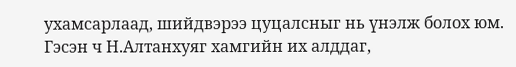ухамсарлаад, шийдвэрээ цуцалсныг нь үнэлж болох юм. Гэсэн ч Н.Алтанхуяг хамгийн их алддаг,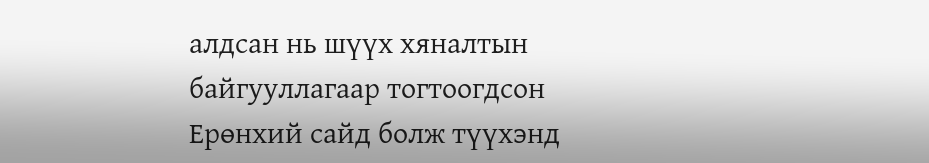алдсан нь шүүх хяналтын байгууллагаар тогтоогдсон Ерөнхий сайд болж түүхэнд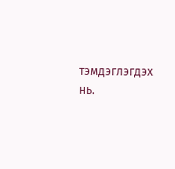тэмдэглэгдэх нь.